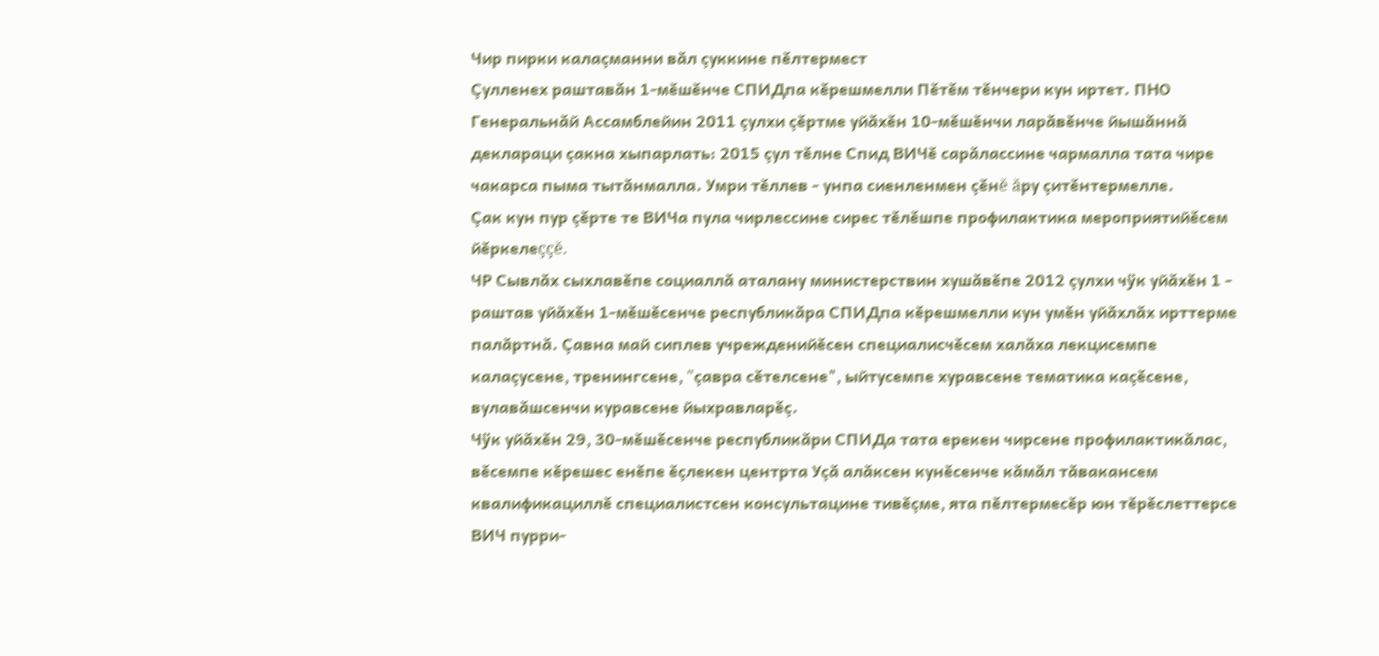Чир пирки калаçманни вăл çуккине пĕлтермест
Çулленех раштавăн 1-мĕшĕнче СПИДпа кĕрешмелли Пĕтĕм тĕнчери кун иртет. ПНО Генеральнăй Ассамблейин 2011 çулхи çĕртме уйăхĕн 10-мĕшĕнчи ларăвĕнче йышăннă деклараци çакна хыпарлать: 2015 çул тĕлне Спид ВИЧĕ сарăлассине чармалла тата чире чакарса пыма тытăнмалла. Умри тĕллев - унпа сиенленмен çĕнĕ ăру çитĕнтермелле.
Çак кун пур çĕрте те ВИЧа пула чирлессине сирес тĕлĕшпе профилактика мероприятийĕсем йĕркелеççĕ.
ЧР Сывлăх сыхлавĕпе социаллă аталану министерствин хушăвĕпе 2012 çулхи чÿк уйăхĕн 1 - раштав уйăхĕн 1-мĕшĕсенче республикăра СПИДпа кĕрешмелли кун умĕн уйăхлăх ирттерме палăртнă. Çавна май сиплев учрежденийĕсен специалисчĕсем халăха лекцисемпе калаçусене, тренингсене, "çавра сĕтелсене", ыйтусемпе хуравсене тематика каçĕсене, вулавăшсенчи куравсене йыхравларĕç.
Чÿк уйăхĕн 29, 30-мĕшĕcенче республикăри СПИДа тата ерекен чирсене профилактикăлас, вĕсемпе кĕрешес енĕпе ĕçлекен центрта Уçă алăксен кунĕсенче кăмăл тăвакансем квалификациллĕ специалистсен консультацине тивĕçме, ята пĕлтермесĕр юн тĕрĕслеттерсе ВИЧ пурри-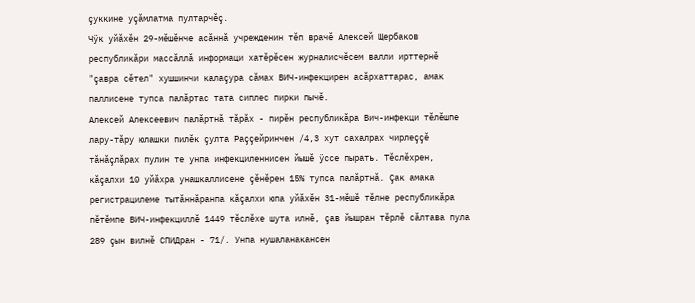çуккине уçăмлатма пултарчĕç.
Чÿк уйăхĕн 29-мĕшĕнче асăннă учрежденин тĕп врачĕ Алексей Щербаков республикăри массăллă информаци хатĕрĕсен журналисчĕсем валли ирттернĕ "çавра сĕтел" хушшинчи калаçура сăмах ВИЧ-инфекцирен асăрхаттарас, амак паллисене тупса палăртас тата сиплес пирки пычĕ.
Алексей Алексеевич палăртнă тăрăх - пирĕн республикăра Вич-инфекци тĕлĕшпе лару-тăру юлашки пилĕк çулта Раççейринчен /4,3 хут сахалрах чирлеççĕ тăнăçлăрах пулин те унпа инфекциленнисен йышĕ ÿссе пырать. Тĕслĕхрен, кăçалхи 10 уйăхра унашкаллисене çĕнĕрен 15% тупса палăртнă. Çак амака регистрацилеме тытăннăранпа кăçалхи юпа уйăхĕн 31-мĕшĕ тĕлне республикăра пĕтĕмпе ВИЧ-инфекциллĕ 1449 тĕслĕхе шута илнĕ, çав йышран тĕрлĕ сăлтава пула 289 çын вилнĕ СПИДран - 71/. Унпа нушаланакансен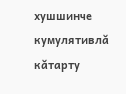хушшинче кумулятивлă кăтарту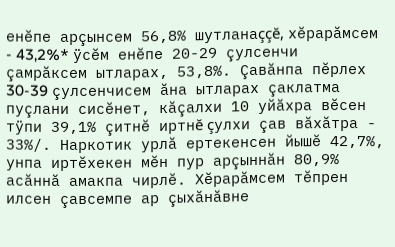енĕпе арçынсем 56,8% шутланаççĕ, хĕрарăмсем - 43,2%* ÿсĕм енĕпе 20-29 çулсенчи çамрăксем ытларах, 53,8%. Çавăнпа пĕрлех 30-39 çулсенчисем ăна ытларах çаклатма пуçлани сисĕнет, кăçалхи 10 уйăхра вĕсен тÿпи 39,1% çитнĕ иртнĕ çулхи çав вăхăтра - 33%/. Наркотик урлă ертекенсен йышĕ 42,7%, унпа иртĕхекен мĕн пур арçыннăн 80,9% асăннă амакпа чирлĕ. Хĕрарăмсем тĕпрен илсен çавсемпе ар çыхăнăвне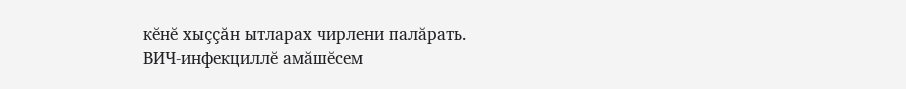кĕнĕ хыççăн ытларах чирлени палăрать.
ВИЧ-инфекциллĕ амăшĕсем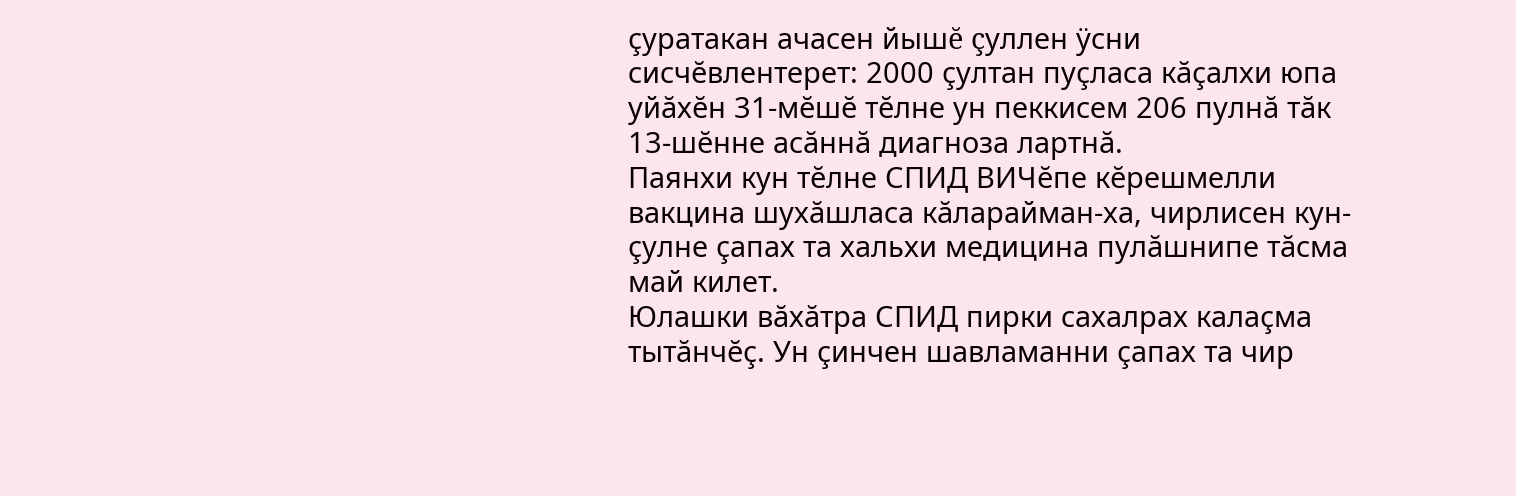çуратакан ачасен йышĕ çуллен ÿсни сисчĕвлентерет: 2000 çултан пуçласа кăçалхи юпа уйăхĕн 31-мĕшĕ тĕлне ун пеккисем 206 пулнă тăк 13-шĕнне асăннă диагноза лартнă.
Паянхи кун тĕлне СПИД ВИЧĕпе кĕрешмелли вакцина шухăшласа кăларайман-ха, чирлисен кун-çулне çапах та хальхи медицина пулăшнипе тăсма май килет.
Юлашки вăхăтра СПИД пирки сахалрах калаçма тытăнчĕç. Ун çинчен шавламанни çапах та чир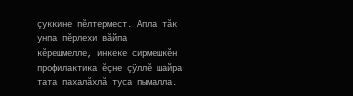çуккине пĕлтермест. Апла тăк унпа пĕрлехи вăйпа кĕрешмелле, инкеке сирмешкĕн профилактика ĕçне çÿллĕ шайра тата пахалăхлă туса пымалла.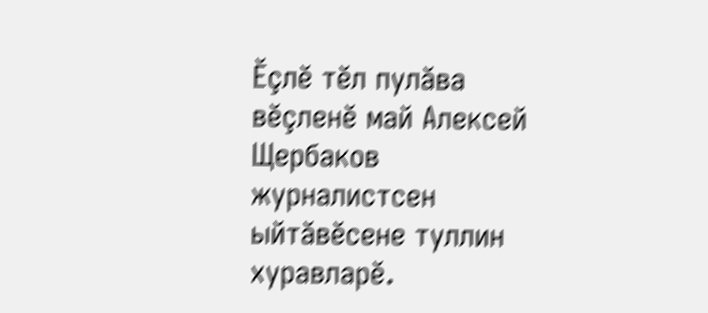Ĕçлĕ тĕл пулăва вĕçленĕ май Алексей Щербаков журналистсен ыйтăвĕсене туллин хуравларĕ.